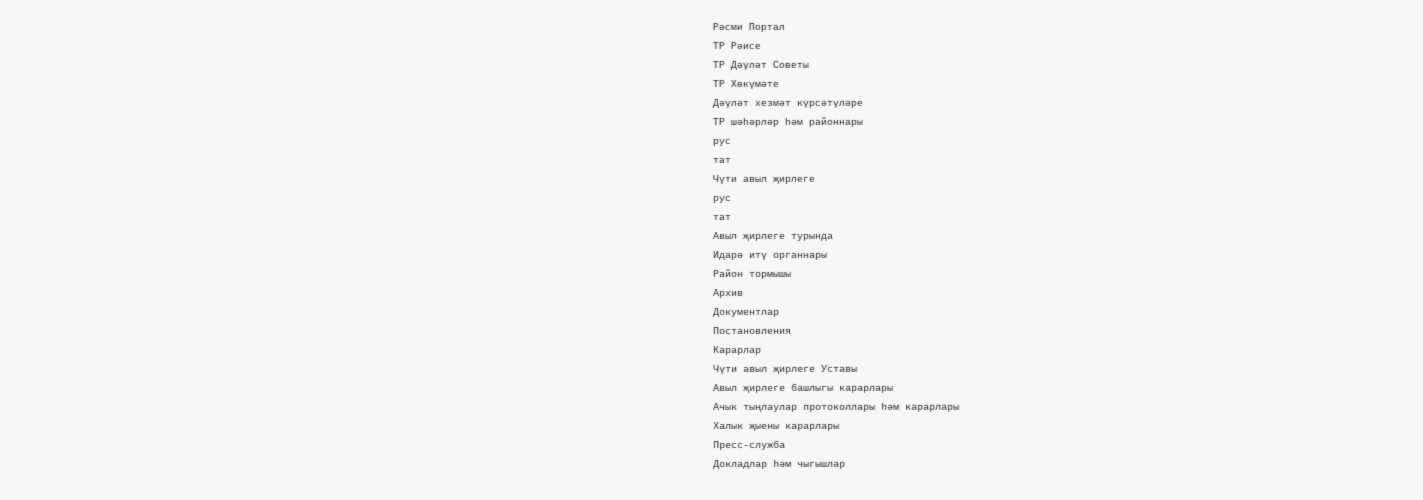Рәсми Портал
ТР Рәисе
ТР Дәүләт Советы
ТР Хөкүмәте
Дәүләт хезмәт күрсәтүләре
ТР шәһәрләр һәм районнары
рус
тат
Чүти авыл җирлеге
рус
тат
Авыл җирлеге турында
Идарә итү органнары
Район тормышы
Архив
Документлар
Постановления
Карарлар
Чүти авыл җирлеге Уставы
Авыл җирлеге башлыгы карарлары
Ачык тыңлаулар протоколлары һәм карарлары
Халык җыены карарлары
Пресс-служба
Докладлар һәм чыгышлар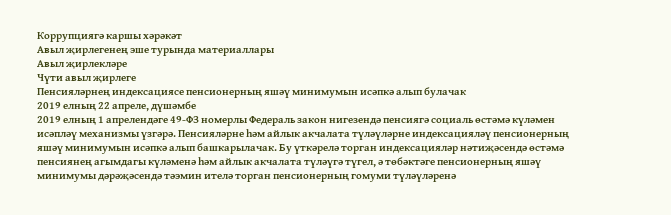Коррупциягә каршы хәрәкәт
Авыл җирлегенең эше турында материаллары
Авыл җирлекләре
Чүти авыл җирлеге
Пенсияләрнең индексациясе пенсионерның яшәү минимумын исәпкә алып булачак
2019 елның 22 апреле, дүшәмбе
2019 елның 1 апрелендәге 49-ФЗ номерлы Федераль закон нигезендә пенсиягә социаль өстәмә күләмен исәпләү механизмы үзгәрә. Пенсияләрне һәм айлык акчалата түләүләрне индексацияләү пенсионерның яшәү минимумын исәпкә алып башкарылачак. Бу үткәрелә торган индексацияләр нәтиҗәсендә өстәмә пенсиянең агымдагы күләменә һәм айлык акчалата түләүгә түгел, ә төбәктәге пенсионерның яшәү минимумы дәрәҗәсендә тәэмин ителә торган пенсионерның гомуми түләүләренә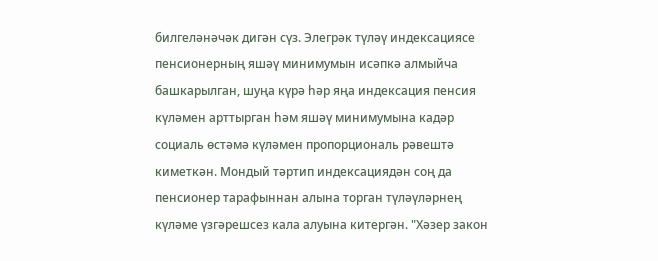билгеләнәчәк дигән сүз. Элегрәк түләү индексациясе пенсионерның яшәү минимумын исәпкә алмыйча башкарылган, шуңа күрә һәр яңа индексация пенсия күләмен арттырган һәм яшәү минимумына кадәр социаль өстәмә күләмен пропорциональ рәвештә киметкән. Мондый тәртип индексациядән соң да пенсионер тарафыннан алына торган түләүләрнең күләме үзгәрешсез кала алуына китергән. "Хәзер закон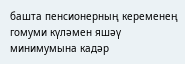башта пенсионерның кеременең гомуми күләмен яшәү минимумына кадәр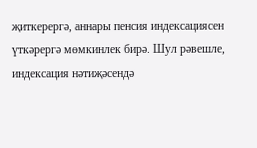җиткерергә, аннары пенсия индексациясен үткәрергә мөмкинлек бирә. Шул рәвешле, индексация нәтиҗәсендә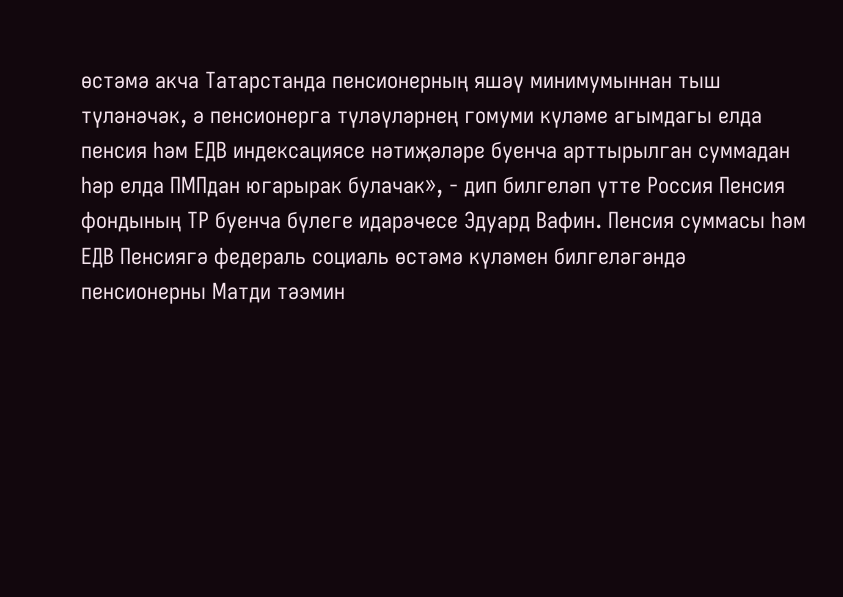өстәмә акча Татарстанда пенсионерның яшәү минимумыннан тыш түләнәчәк, ә пенсионерга түләүләрнең гомуми күләме агымдагы елда пенсия һәм ЕДВ индексациясе нәтиҗәләре буенча арттырылган суммадан һәр елда ПМПдан югарырак булачак», - дип билгеләп үтте Россия Пенсия фондының ТР буенча бүлеге идарәчесе Эдуард Вафин. Пенсия суммасы һәм ЕДВ Пенсиягә федераль социаль өстәмә күләмен билгеләгәндә пенсионерны Матди тәэмин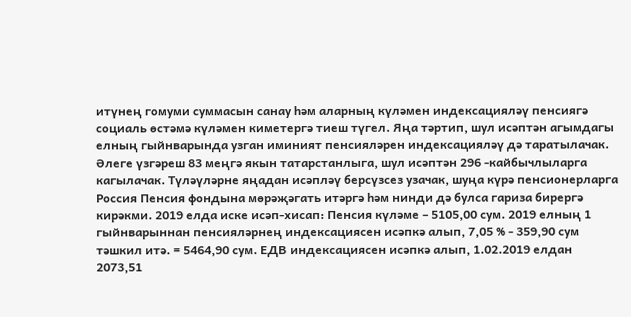итүнең гомуми суммасын санау һәм аларның күләмен индексацияләү пенсиягә социаль өстәмә күләмен киметергә тиеш түгел. Яңа тәртип, шул исәптән агымдагы елның гыйнварында узган иминият пенсияләрен индексацияләү дә таратылачак. Әлеге үзгәреш 83 меңгә якын татарстанлыга, шул исәптән 296 -кайбычлыларга кагылачак. Түләүләрне яңадан исәпләү берсүзсез узачак, шуңа күрә пенсионерларга Россия Пенсия фондына мөрәҗәгать итәргә һәм нинди дә булса гариза бирергә кирәкми. 2019 елда иске исәп-хисап: Пенсия күләме – 5105,00 сум. 2019 елның 1 гыйнварыннан пенсияләрнең индексациясен исәпкә алып, 7,05 % - 359,90 сум тәшкил итә. = 5464,90 сум. ЕДВ индексациясен исәпкә алып, 1.02.2019 елдан 2073,51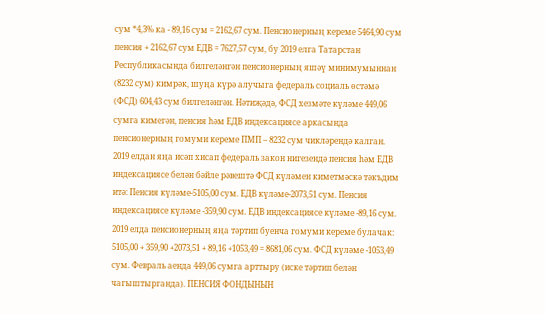сум *4,3% ка - 89,16 сум = 2162,67 сум. Пенсионерның кереме 5464,90 сум пенсия + 2162,67 сум ЕДВ = 7627,57 сум, бу 2019 елга Татарстан Республикасында билгеләнгән пенсионерның яшәү минимумыннан (8232 сум) кимрәк, шуңа күрә алучыга федераль социаль өстәмә (ФСД) 604,43 сум билгеләнгән. Нәтиҗәдә, ФСД хезмәте күләме 449,06 сумга кимегән, пенсия һәм ЕДВ индексациясе аркасында пенсионерның гомуми кереме ПМП – 8232 сум чикләрендә калган. 2019 елдан яңа исәп хисап федераль закон нигезендә пенсия һәм ЕДВ индексациясе белән бәйле рәвештә ФСД күләмен киметмәскә тәкъдим итә: Пенсия күләме-5105,00 сум. ЕДВ күләме-2073,51 сум. Пенсия индексациясе күләме -359,90 сум. ЕДВ индексациясе күләме -89,16 сум. 2019 елда пенсионерның яңа тәртип буенча гомуми кереме булачак: 5105,00 + 359,90 +2073,51 + 89,16 +1053,49 = 8681,06 сум. ФСД күләме -1053,49 сум. Февраль аенда 449,06 сумга арттыру (иске тәртип белән чагыштырганда). ПЕНСИЯ ФОНДЫНЫН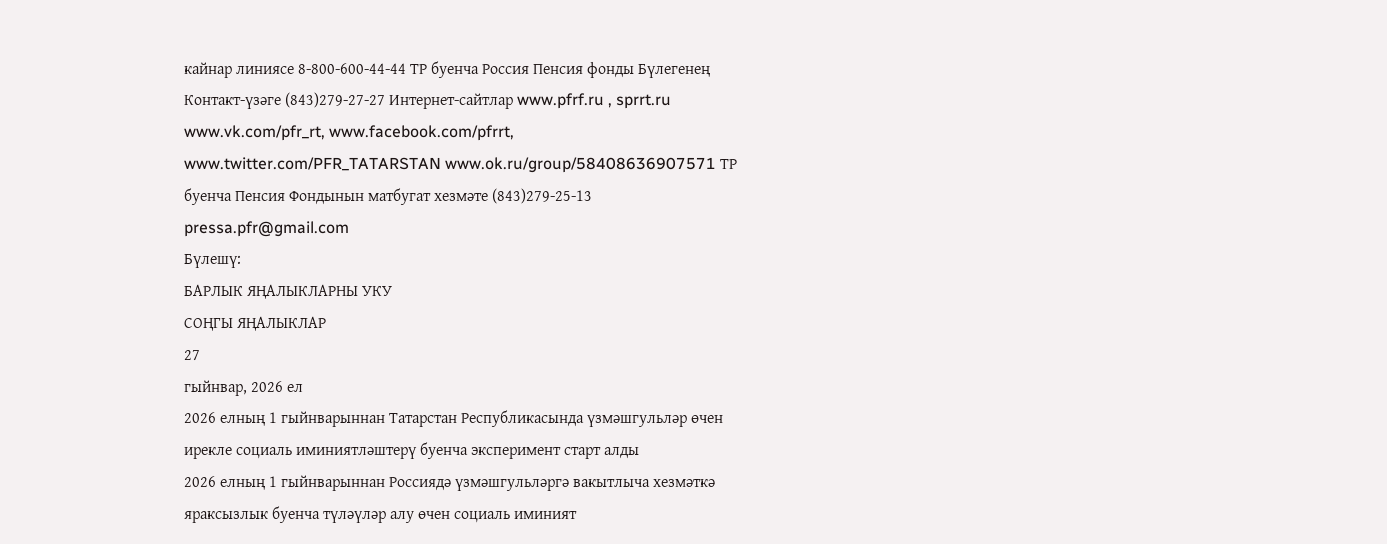кайнар линиясе 8-800-600-44-44 ТР буенча Россия Пенсия фонды Бүлегенең Контакт-үзәге (843)279-27-27 Интернет-сайтлар www.pfrf.ru , sprrt.ru www.vk.com/pfr_rt, www.facebook.com/pfrrt, www.twitter.com/PFR_TATARSTAN www.ok.ru/group/58408636907571 ТР буенча Пенсия Фондынын матбугат хезмәте (843)279-25-13 pressa.pfr@gmail.com
Бүлешү:
БАРЛЫК ЯҢАЛЫКЛАРНЫ УКУ
СОҢГЫ ЯҢАЛЫКЛАР
27
гыйнвар, 2026 ел
2026 елның 1 гыйнварыннан Татарстан Республикасында үзмәшгульләр өчен ирекле социаль иминиятләштерү буенча эксперимент старт алды
2026 елның 1 гыйнварыннан Россиядә үзмәшгульләргә вакытлыча хезмәткә яраксызлык буенча түләүләр алу өчен социаль иминият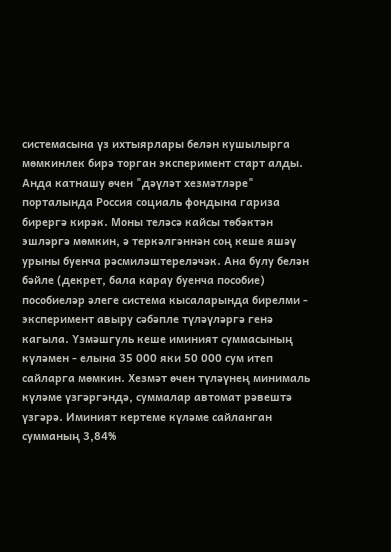системасына үз ихтыярлары белән кушылырга мөмкинлек бирә торган эксперимент старт алды. Анда катнашу өчен "дәүләт хезмәтләре" порталында Россия социаль фондына гариза бирергә кирәк. Моны теләсә кайсы төбәктән эшләргә мөмкин, ә теркәлгәннән соң кеше яшәү урыны буенча рәсмиләштереләчәк. Ана булу белән бәйле (декрет, бала карау буенча пособие) пособиеләр әлеге система кысаларында бирелми - эксперимент авыру сәбәпле түләүләргә генә кагыла. Үзмәшгуль кеше иминият суммасының күләмен - елына 35 000 яки 50 000 сум итеп сайларга мөмкин. Хезмәт өчен түләүнең минималь күләме үзгәргәндә, суммалар автомат рәвештә үзгәрә. Иминият кертеме күләме сайланган сумманың 3,84%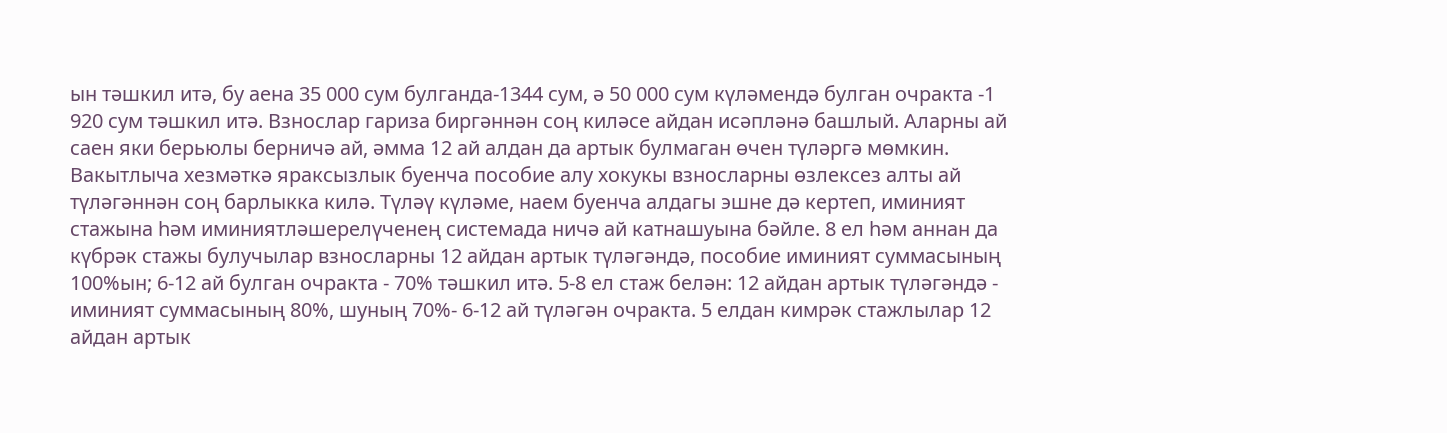ын тәшкил итә, бу аена 35 000 сум булганда-1344 сум, ә 50 000 сум күләмендә булган очракта -1 920 сум тәшкил итә. Взнослар гариза биргәннән соң киләсе айдан исәпләнә башлый. Аларны ай саен яки берьюлы берничә ай, әмма 12 ай алдан да артык булмаган өчен түләргә мөмкин. Вакытлыча хезмәткә яраксызлык буенча пособие алу хокукы взносларны өзлексез алты ай түләгәннән соң барлыкка килә. Түләү күләме, наем буенча алдагы эшне дә кертеп, иминият стажына һәм иминиятләшерелүченең системада ничә ай катнашуына бәйле. 8 ел һәм аннан да күбрәк стажы булучылар взносларны 12 айдан артык түләгәндә, пособие иминият суммасының 100%ын; 6-12 ай булган очракта - 70% тәшкил итә. 5-8 ел стаж белән: 12 айдан артык түләгәндә - иминият суммасының 80%, шуның 70%- 6-12 ай түләгән очракта. 5 елдан кимрәк стажлылар 12 айдан артык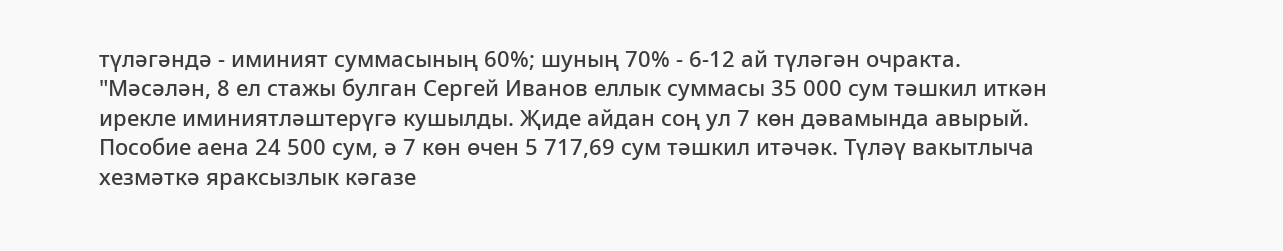түләгәндә - иминият суммасының 60%; шуның 70% - 6-12 ай түләгән очракта. "Мәсәлән, 8 ел стажы булган Сергей Иванов еллык суммасы 35 000 сум тәшкил иткән ирекле иминиятләштерүгә кушылды. Җиде айдан соң ул 7 көн дәвамында авырый. Пособие аена 24 500 сум, ә 7 көн өчен 5 717,69 сум тәшкил итәчәк. Түләү вакытлыча хезмәткә яраксызлык кәгазе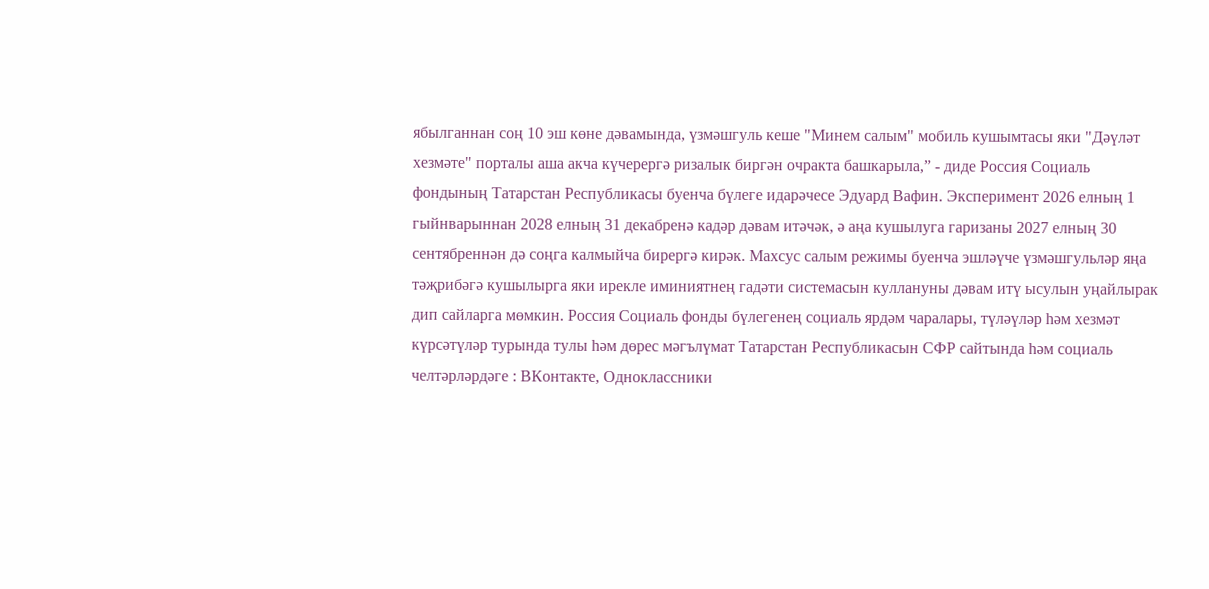ябылганнан соң 10 эш көне дәвамында, үзмәшгуль кеше "Минем салым" мобиль кушымтасы яки "Дәүләт хезмәте" порталы аша акча күчерергә ризалык биргән очракта башкарыла,” - диде Россия Социаль фондының Татарстан Республикасы буенча бүлеге идарәчесе Эдуард Вафин. Эксперимент 2026 елның 1 гыйнварыннан 2028 елның 31 декабренә кадәр дәвам итәчәк, ә аңа кушылуга гаризаны 2027 елның 30 сентябреннән дә соңга калмыйча бирергә кирәк. Махсус салым режимы буенча эшләүче үзмәшгульләр яңа тәҗрибәгә кушылырга яки ирекле иминиятнең гадәти системасын куллануны дәвам итү ысулын уңайлырак дип сайларга мөмкин. Россия Социаль фонды бүлегенең социаль ярдәм чаралары, түләүләр һәм хезмәт күрсәтүләр турында тулы һәм дөрес мәгълүмат Татарстан Республикасын СФР сайтында һәм социаль челтәрләрдәге : ВКонтакте, Одноклассники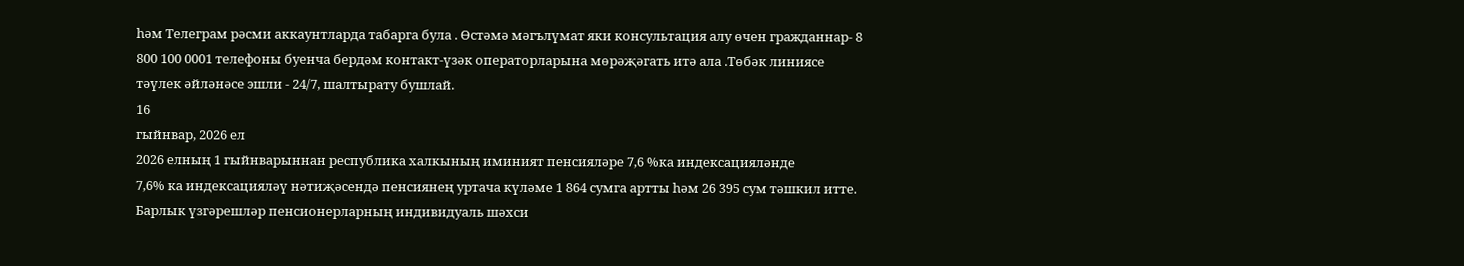һәм Телеграм рәсми аккаунтларда табарга була . Өстәмә мәгълүмат яки консультация алу өчен гражданнар- 8 800 100 0001 телефоны буенча бердәм контакт-үзәк операторларына мөрәҗәгать итә ала .Төбәк линиясе тәүлек әйләнәсе эшли - 24/7, шалтырату бушлай.
16
гыйнвар, 2026 ел
2026 елның 1 гыйнварыннан республика халкының иминият пенсияләре 7,6 %ка индексацияләнде
7,6% ка индексацияләү нәтиҗәсендә пенсиянең уртача күләме 1 864 сумга артты һәм 26 395 сум тәшкил итте. Барлык үзгәрешләр пенсионерларның индивидуаль шәхси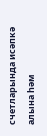счетларында исәпкә алына һәм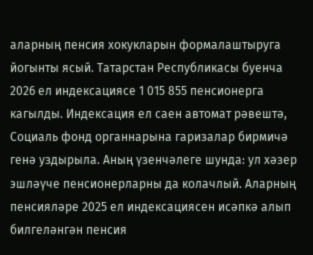аларның пенсия хокукларын формалаштыруга йогынты ясый. Татарстан Республикасы буенча 2026 ел индексациясе 1 015 855 пенсионерга кагылды. Индексация ел саен автомат рәвештә, Социаль фонд органнарына гаризалар бирмичә генә уздырыла. Аның үзенчәлеге шунда: ул хәзер эшләүче пенсионерларны да колачлый. Аларның пенсияләре 2025 ел индексациясен исәпкә алып билгеләнгән пенсия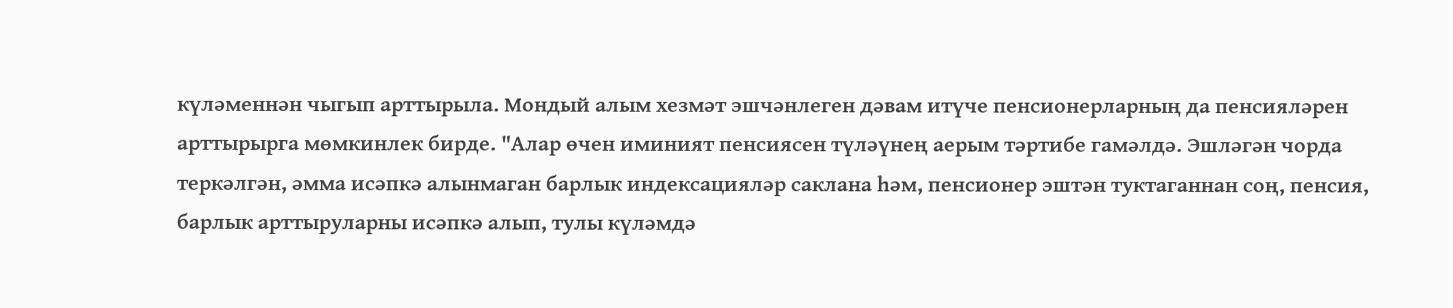күләменнән чыгып арттырыла. Мондый алым хезмәт эшчәнлеген дәвам итүче пенсионерларның да пенсияләрен арттырырга мөмкинлек бирде. "Алар өчен иминият пенсиясен түләүнең аерым тәртибе гамәлдә. Эшләгән чорда теркәлгән, әмма исәпкә алынмаган барлык индексацияләр саклана һәм, пенсионер эштән туктаганнан соң, пенсия, барлык арттыруларны исәпкә алып, тулы күләмдә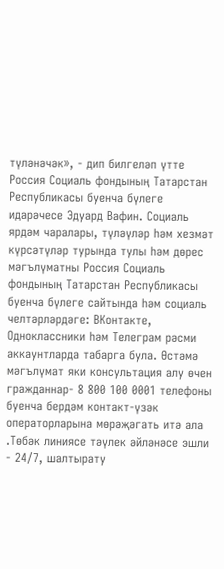түләнәчәк», - дип билгеләп үтте Россия Социаль фондының Татарстан Республикасы буенча бүлеге идарәчесе Эдуард Вафин. Социаль ярдәм чаралары, түләүләр һәм хезмәт күрсәтүләр турында тулы һәм дөрес мәгълүматны Россия Социаль фондының Татарстан Республикасы буенча бүлеге сайтында һәм социаль челтәрләрдәге: ВКонтакте, Одноклассники һәм Телеграм рәсми аккаунтларда табарга була. Өстәмә мәгълүмат яки консультация алу өчен гражданнар- 8 800 100 0001 телефоны буенча бердәм контакт-үзәк операторларына мөрәҗәгать итә ала .Төбәк линиясе тәүлек әйләнәсе эшли - 24/7, шалтырату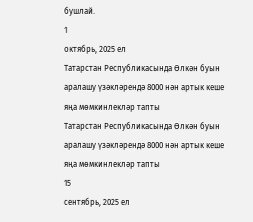бушлай.
1
октябрь, 2025 ел
Татарстан Республикасында Өлкән буын аралашу үзәкләрендә 8000 нән артык кеше яңа мөмкинлекләр тапты
Татарстан Республикасында Өлкән буын аралашу үзәкләрендә 8000 нән артык кеше яңа мөмкинлекләр тапты
15
сентябрь, 2025 ел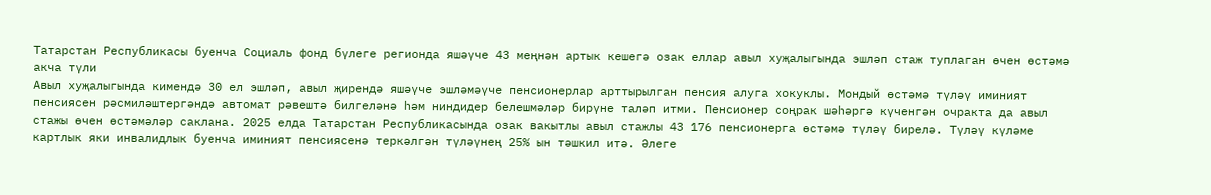Татарстан Республикасы буенча Социаль фонд бүлеге регионда яшәүче 43 меңнән артык кешегә озак еллар авыл хуҗалыгында эшләп стаж туплаган өчен өстәмә акча түли
Авыл хуҗалыгында кимендә 30 ел эшләп, авыл җирендә яшәүче эшләмәүче пенсионерлар арттырылган пенсия алуга хокуклы. Мондый өстәмә түләү иминият пенсиясен рәсмиләштергәндә автомат рәвештә билгеләнә һәм ниндидер белешмәләр бирүне таләп итми. Пенсионер соңрак шәһәргә күченгән очракта да авыл стажы өчен өстәмәләр саклана. 2025 елда Татарстан Республикасында озак вакытлы авыл стажлы 43 176 пенсионерга өстәмә түләү бирелә. Түләү күләме картлык яки инвалидлык буенча иминият пенсиясенә теркәлгән түләүнең 25% ын тәшкил итә. Әлеге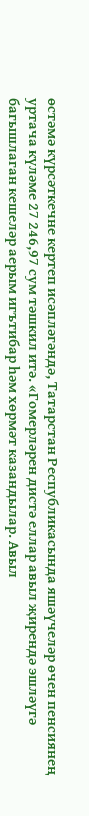өстәмә күрсәткечне кертеп исәпләгәндә, Татарстан Республикасында яшәүчеләр өчен пенсиянең уртача күләме 27 246,97 сум тәшкил итә. «Гомерләрен дистә еллар авыл җирендә эшләүгә багышлаган кешеләр аерым игътибар һәм хөрмәт казандылар. Авыл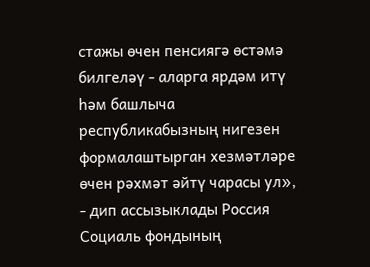стажы өчен пенсиягә өстәмә билгеләү - аларга ярдәм итү һәм башлыча республикабызның нигезен формалаштырган хезмәтләре өчен рәхмәт әйтү чарасы ул», - дип ассызыклады Россия Социаль фондының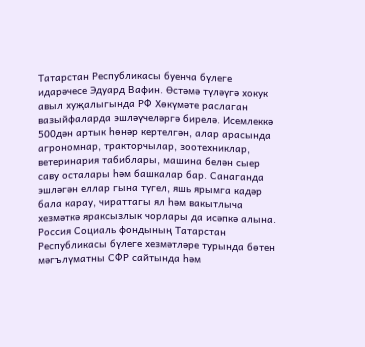Татарстан Республикасы буенча бүлеге идарәчесе Эдуард Вафин. Өстәмә түләүгә хокук авыл хуҗалыгында РФ Хөкүмәте раслаган вазыйфаларда эшләүчеләргә бирелә. Исемлеккә 500дән артык һөнәр кертелгән, алар арасында агрономнар, тракторчылар, зоотехниклар, ветеринария табиблары, машина белән сыер саву осталары һәм башкалар бар. Санаганда эшләгән еллар гына түгел, яшь ярымга кадәр бала карау, чираттагы ял һәм вакытлыча хезмәткә яраксызлык чорлары да исәпкә алына. Россия Социаль фондының Татарстан Республикасы бүлеге хезмәтләре турында бөтен мәгълүматны СФР сайтында һәм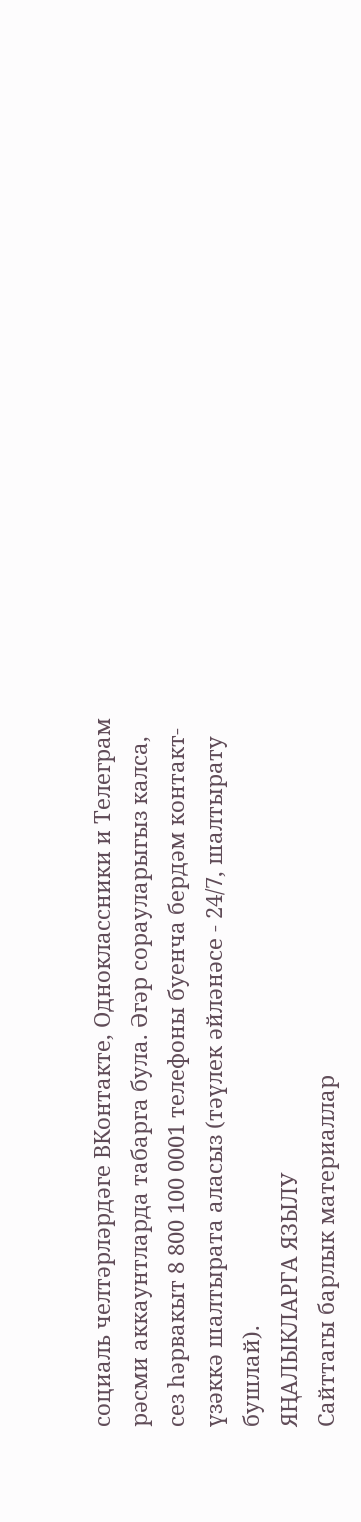социаль челтәрләрдәге ВКонтакте, Одноклассники и Телеграм рәсми аккаунтларда табарга була. Әгәр сорауларыгыз калса, сез һәрвакыт 8 800 100 0001 телефоны буенча бердәм контакт-үзәккә шалтырата аласыз (тәүлек әйләнәсе - 24/7, шалтырату бушлай).
ЯҢАЛЫКЛАРГА ЯЗЫЛУ
Сайттагы барлык материаллар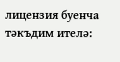лицензия буенча тәкъдим ителә: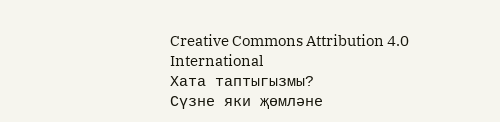Creative Commons Attribution 4.0 International
Хата таптыгызмы?
Сүзне яки җөмләне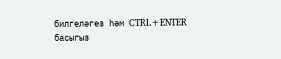билгеләгез һәм CTRL+ENTER басыгыз